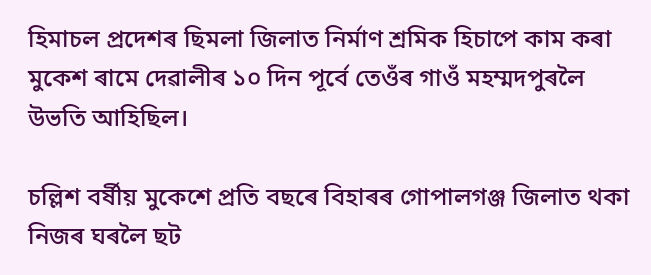হিমাচল প্ৰদেশৰ ছিমলা জিলাত নিৰ্মাণ শ্ৰমিক হিচাপে কাম কৰা মুকেশ ৰামে দেৱালীৰ ১০ দিন পূৰ্বে তেওঁৰ গাওঁ মহম্মদপুৰলৈ উভতি আহিছিল।

চল্লিশ বৰ্ষীয় মুকেশে প্ৰতি বছৰে বিহাৰৰ গোপালগঞ্জ জিলাত থকা নিজৰ ঘৰলৈ ছট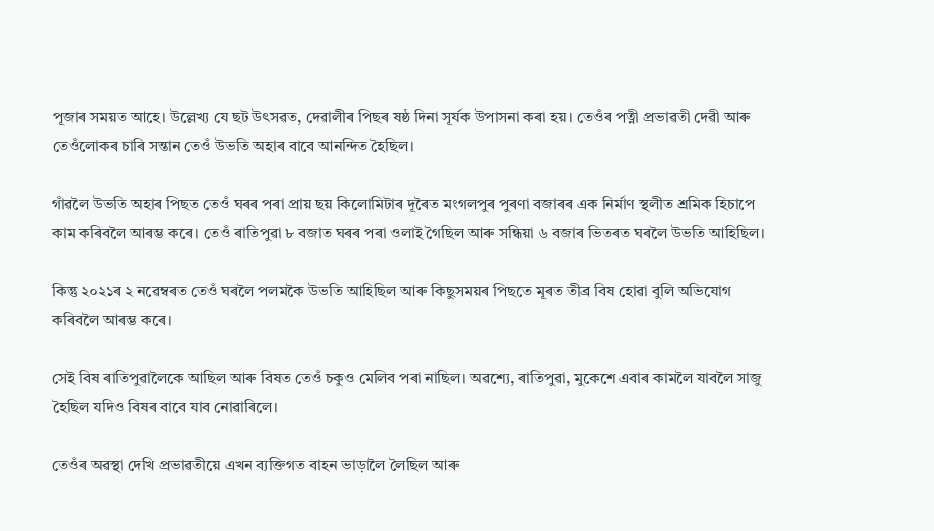পূজাৰ সময়ত আহে। উল্লেখ্য যে ছট উৎসৱত, দেৱালীৰ পিছৰ ষষ্ঠ দিনা সূৰ্যক উপাসনা কৰা হয়। তেওঁৰ পত্নী প্ৰভাৱতী দেৱী আৰু তেওঁলোকৰ চাৰি সন্তান তেওঁ উভতি অহাৰ বাবে আনন্দিত হৈছিল।

গাঁৱলৈ উভতি অহাৰ পিছত তেওঁ ঘৰৰ পৰা প্ৰায় ছয় কিলোমিটাৰ দূৰৈত মংগলপুৰ পুৰণা বজাৰৰ এক নিৰ্মাণ স্থলীত শ্ৰমিক হিচাপে কাম কৰিবলৈ আৰম্ভ কৰে। তেওঁ ৰাতিপুৱা ৮ বজাত ঘৰৰ পৰা ওলাই গৈছিল আৰু সন্ধিয়া ৬ বজাৰ ভিতৰত ঘৰলৈ উভতি আহিছিল।

কিন্তু ২০২১ৰ ২ নৱেম্বৰত তেওঁ ঘৰলৈ পলমকৈ উভতি আহিছিল আৰু কিছুসময়ৰ পিছতে মূৰত তীব্ৰ বিষ হোৱা বুলি অভিযোগ কৰিবলৈ আৰম্ভ কৰে।

সেই বিষ ৰাতিপুৱালৈকে আছিল আৰু বিষত তেওঁ চকুও মেলিব পৰা নাছিল। অৱশ্যে, ৰাতিপুৱা, মুকেশে এবাৰ কামলৈ যাবলৈ সাজু হৈছিল যদিও বিষৰ বাবে যাব নোৱাৰিলে।

তেওঁৰ অৱস্থা দেখি প্ৰভাৱতীয়ে এখন ব্যক্তিগত বাহন ভাড়ালৈ লৈছিল আৰু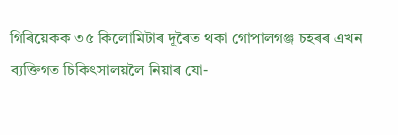গিৰিয়েকক ৩৫ কিলোমিটাৰ দূৰৈত থকা গোপালগঞ্জ চহৰৰ এখন ব্যক্তিগত চিকিৎসালয়লৈ নিয়াৰ যো-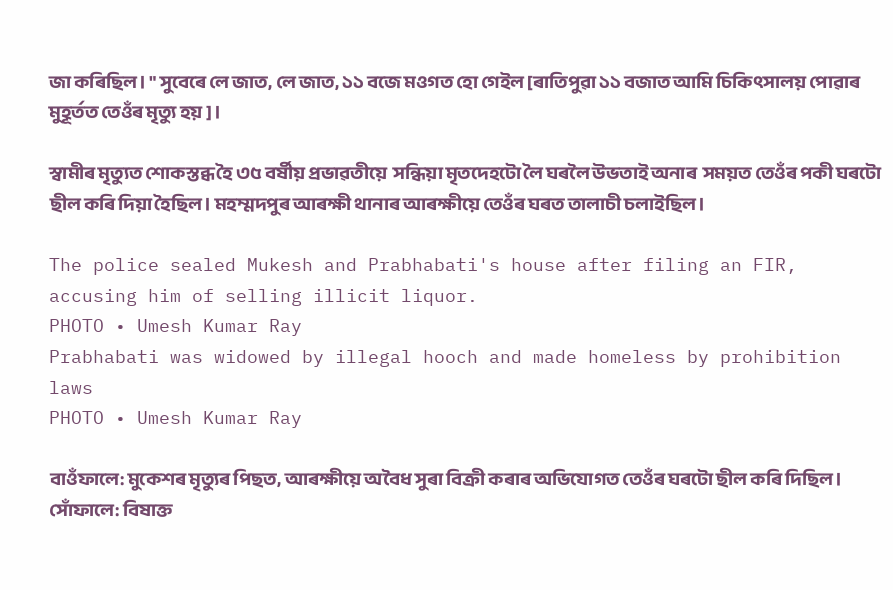জা কৰিছিল। " সুবেৰে লে জাত, লে জাত, ১১ বজে মওগত হো গেইল [ৰাতিপুৱা ১১ বজাত আমি চিকিৎসালয় পোৱাৰ মুহূৰ্তত তেওঁৰ মৃত্যু হয় ]।

স্বামীৰ মৃত্যুত শোকস্তব্ধ হৈ ৩৫ বৰ্ষীয় প্ৰভাৱতীয়ে  সন্ধিয়া মৃতদেহটো লৈ ঘৰলৈ উভতাই অনাৰ  সময়ত তেওঁৰ পকী ঘৰটো ছীল কৰি দিয়া হৈছিল। মহম্মদপুৰ আৰক্ষী থানাৰ আৰক্ষীয়ে তেওঁৰ ঘৰত তালাচী চলাইছিল।

The police sealed Mukesh and Prabhabati's house after filing an FIR, accusing him of selling illicit liquor.
PHOTO • Umesh Kumar Ray
Prabhabati was widowed by illegal hooch and made homeless by prohibition laws
PHOTO • Umesh Kumar Ray

বাওঁফালে: মুকেশৰ মৃত্যুৰ পিছত, আৰক্ষীয়ে অবৈধ সুৰা বিক্ৰী কৰাৰ অভিযোগত তেওঁৰ ঘৰটো ছীল কৰি দিছিল। সোঁফালে: বিষাক্ত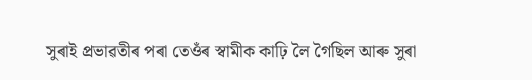সুৰাই প্ৰভাৱতীৰ পৰা তেওঁৰ স্বামীক কাঢ়ি লৈ গৈছিল আৰু সুৰা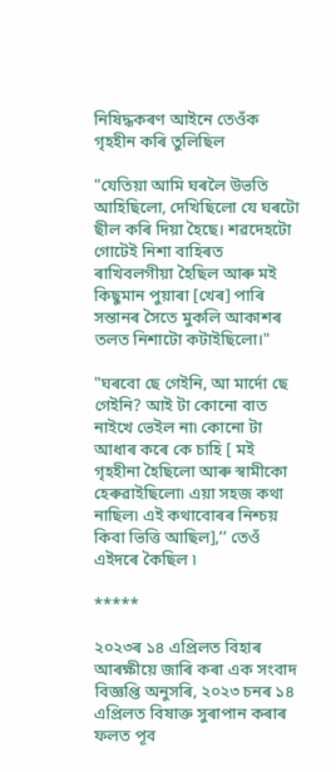নিষিদ্ধকৰণ আইনে তেওঁক গৃহহীন কৰি তুলিছিল

"যেতিয়া আমি ঘৰলৈ উভতি আহিছিলো, দেখিছিলো যে ঘৰটো ছীল কৰি দিয়া হৈছে। শৱদেহটো গোটেই নিশা বাহিৰত ৰাখিবলগীয়া হৈছিল আৰু মই কিছুমান পুয়াৰা [খেৰ] পাৰি সন্তানৰ সৈতে মুকলি আকাশৰ তলত নিশাটো কটাইছিলো।"

"ঘৰবো ছে গেইনি, আ মাৰ্দো ছে গেইনি? আই টা কোনো বাত নাইখে ভেইল না৷ কোনো টা আধাৰ কৰে কে চাহি [ মই গৃহহীনা হৈছিলো আৰু স্বামীকো হেৰুৱাইছিলো৷ এয়া সহজ কথা নাছিল৷ এই কথাবোৰৰ নিশ্চয় কিবা ভিত্তি আছিল],’’ তেওঁ এইদৰে কৈছিল ৷

*****

২০২৩ৰ ১৪ এপ্ৰিলত বিহাৰ আৰক্ষীয়ে জাৰি কৰা এক সংবাদ বিজ্ঞপ্তি অনুসৰি, ২০২৩ চনৰ ১৪ এপ্ৰিলত বিষাক্ত সুৰাপান কৰাৰ ফলত পূব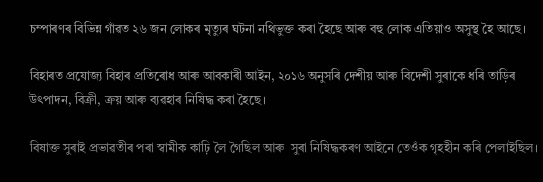চম্পাৰণৰ বিভিন্ন গাঁৱত ২৬ জন লোকৰ মৃত্যুৰ ঘটনা নথিভুক্ত কৰা হৈছে আৰু বহু লোক এতিয়াও অসুস্থ হৈ আছে।

বিহাৰত প্ৰযোজ্য বিহাৰ প্ৰতিৰোধ আৰু আবকাৰী আইন, ২০১৬ অনুসৰি দেশীয় আৰু বিদেশী সুৰাকে ধৰি তাড়িৰ উৎপাদন, বিক্ৰী, ক্ৰয় আৰু ব্যৱহাৰ নিষিদ্ধ কৰা হৈছে।

বিষাক্ত সুৰাই প্ৰভাৱতীৰ পৰা স্বামীক কাঢ়ি লৈ গৈছিল আৰু  সুৰা নিষিদ্ধকৰণ আইনে তেওঁক গৃহহীন কৰি পেলাইছিল।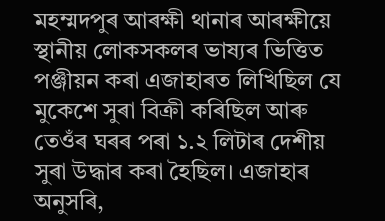মহম্মদপুৰ আৰক্ষী থানাৰ আৰক্ষীয়ে স্থানীয় লোকসকলৰ ভাষ্যৰ ভিত্তিত পঞ্জীয়ন কৰা এজাহাৰত লিখিছিল যে মুকেশে সুৰা বিক্ৰী কৰিছিল আৰু তেওঁৰ ঘৰৰ পৰা ১.২ লিটাৰ দেশীয় সুৰা উদ্ধাৰ কৰা হৈছিল। এজাহাৰ অনুসৰি,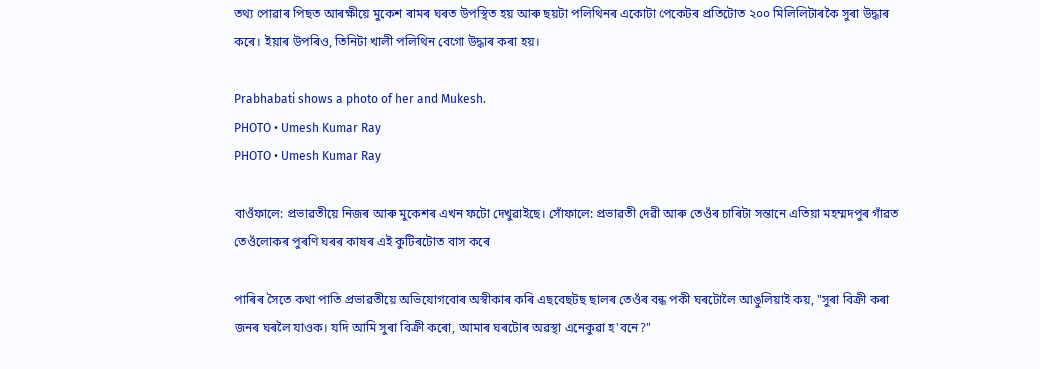তথ্য পোৱাৰ পিছত আৰক্ষীয়ে মুকেশ ৰামৰ ঘৰত উপস্থিত হয় আৰু ছয়টা পলিথিনৰ একোটা পেকেটৰ প্ৰতিটোত ২০০ মিলিলিটাৰকৈ সুৰা উদ্ধাৰ কৰে। ইয়াৰ উপৰিও, তিনিটা খালী পলিথিন বেগো উদ্ধাৰ কৰা হয়।

Prabhabati shows a photo of her and Mukesh.
PHOTO • Umesh Kumar Ray
PHOTO • Umesh Kumar Ray

বাওঁফালে: প্ৰভাৱতীয়ে নিজৰ আৰু মুকেশৰ এখন ফটো দেখুৱাইছে। সোঁফালে: প্ৰভাৱতী দেৱী আৰু তেওঁৰ চাৰিটা সন্তানে এতিয়া মহম্মদপুৰ গাঁৱত তেওঁলোকৰ পুৰণি ঘৰৰ কাষৰ এই কুটিৰটোত বাস কৰে

পাৰিৰ সৈতে কথা পাতি প্ৰভাৱতীয়ে অভিযোগবোৰ অস্বীকাৰ কৰি এছবেছটছ ছালৰ তেওঁৰ বন্ধ পকী ঘৰটোলৈ আঙুলিয়াই কয়, "সুৰা বিক্ৰী কৰা জনৰ ঘৰলৈ যাওক। যদি আমি সুৰা বিক্ৰী কৰো, আমাৰ ঘৰটোৰ অৱস্থা এনেকুৱা হ'বনে?"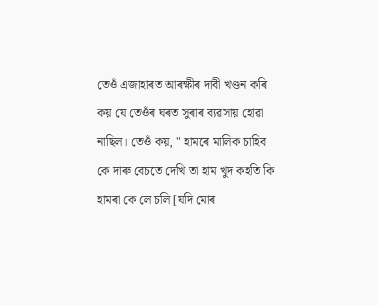তেওঁ এজাহাৰত আৰক্ষীৰ দাবী খণ্ডন কৰি কয় যে তেওঁৰ ঘৰত সুৰাৰ ব্যৱসায় হোৱা নাছিল। তেওঁ কয়, " হামৰে মালিক চাহিব কে দাৰু বেচতে দেখি তা হাম খুদ কহতি কি হামৰা কে লে চলি [যদি মোৰ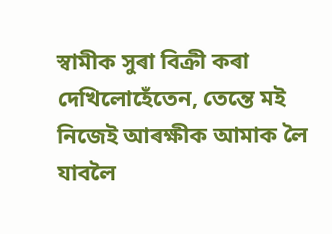স্বামীক সুৰা বিক্ৰী কৰা দেখিলোহেঁতেন, তেন্তে মই নিজেই আৰক্ষীক আমাক লৈ যাবলৈ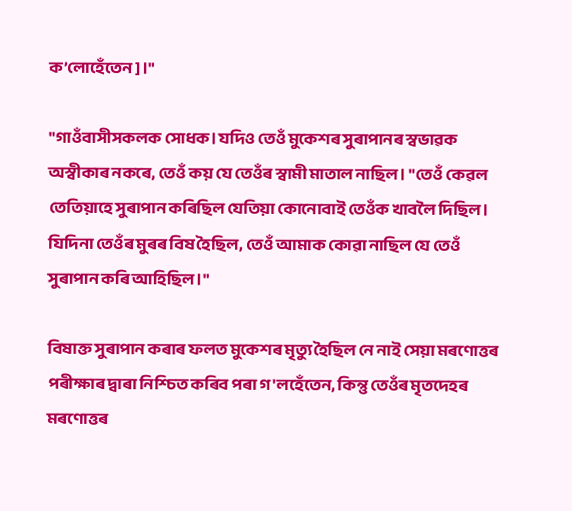ক’লোহেঁতেন]।"

"গাওঁবাসীসকলক সোধক। যদিও তেওঁ মুকেশৰ সুৰাপানৰ স্বভাৱক অস্বীকাৰ নকৰে, তেওঁ কয় যে তেওঁৰ স্বামী মাতাল নাছিল। "তেওঁ কেৱল তেতিয়াহে সুৰাপান কৰিছিল যেতিয়া কোনোবাই তেওঁক খাবলৈ দিছিল। যিদিনা তেওঁৰ মুৰৰ বিষ হৈছিল, তেওঁ আমাক কোৱা নাছিল যে তেওঁ সুৰাপান কৰি আহিছিল।"

বিষাক্ত সুৰাপান কৰাৰ ফলত মুকেশৰ মৃত্যু হৈছিল নে নাই সেয়া মৰণোত্তৰ পৰীক্ষাৰ দ্বাৰা নিশ্চিত কৰিব পৰা গ'লহেঁতেন, কিন্তু তেওঁৰ মৃতদেহৰ মৰণোত্তৰ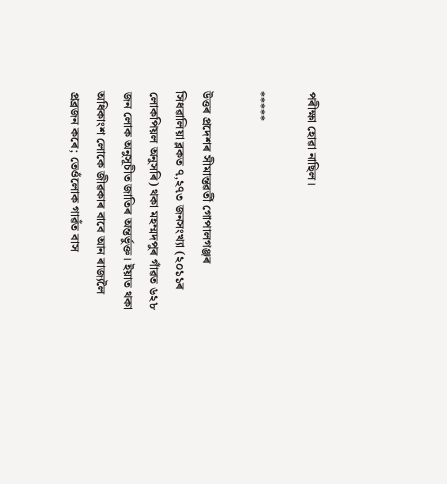পৰীক্ষা হোৱা নাছিল।

*****

উত্তৰ প্ৰদেশৰ সীমান্তৱৰ্তী গোপালগঞ্জৰ সিধৱালিয়া ব্লকত ৭,২৭৩ জনসংখ্যা (২০১১ৰ লোকপিয়ল অনুসৰি) থকা মহম্মদপুৰ গাঁৱত ৬২৮ জন লোক অনুসূচীত জাতিৰ অন্তৰ্ভুক্ত। ইয়াত থকা অধিকাংশ লোকে জীৱকাৰ বাবে আন ৰাজ্যলৈ প্ৰব্ৰজন কৰে; তেওঁলোক গাৱঁত বাস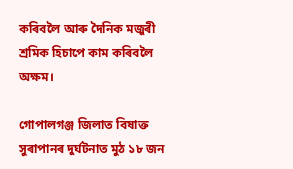কৰিবলৈ আৰু দৈনিক মজুৰী শ্ৰমিক হিচাপে কাম কৰিবলৈ অক্ষম।

গোপালগঞ্জ জিলাত বিষাক্ত সুৰাপানৰ দুৰ্ঘটনাত মুঠ ১৮ জন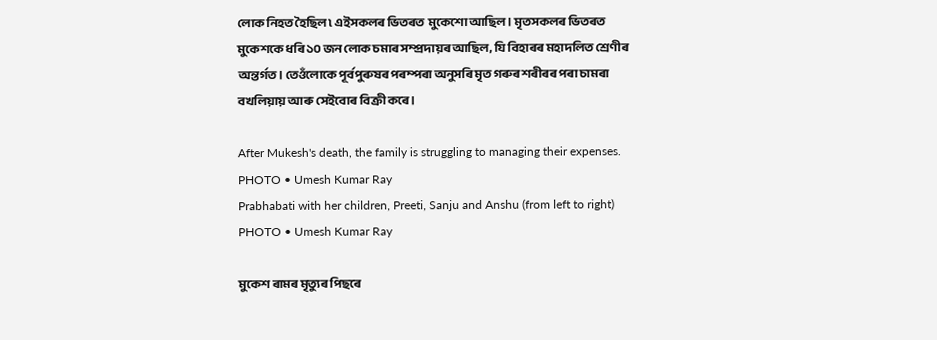লোক নিহত হৈছিল ৷ এইসকলৰ ভিতৰত  মুকেশো আছিল। মৃতসকলৰ ভিতৰত মুকেশকে ধৰি ১০ জন লোক চমাৰ সম্প্ৰদায়ৰ আছিল, যি বিহাৰৰ মহাদলিত শ্ৰেণীৰ অন্তৰ্গত। তেওঁলোকে পূৰ্বপুৰুষৰ পৰম্পৰা অনুসৰি মৃত গৰুৰ শৰীৰৰ পৰা চামৰা বখলিয়ায় আৰু সেইবোৰ বিক্ৰী কৰে।

After Mukesh's death, the family is struggling to managing their expenses.
PHOTO • Umesh Kumar Ray
Prabhabati with her children, Preeti, Sanju and Anshu (from left to right)
PHOTO • Umesh Kumar Ray

মুকেশ ৰামৰ মৃত্যুৰ পিছৰে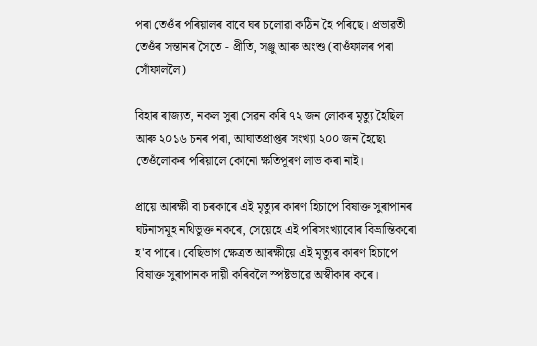পৰা তেওঁৰ পৰিয়ালৰ বাবে ঘৰ চলোৱা কঠিন হৈ পৰিছে। প্ৰভাৱতী তেওঁৰ সন্তানৰ সৈতে - প্ৰীতি, সঞ্জু আৰু অংশু (বাওঁফালৰ পৰা সোঁফাললৈ)

বিহাৰ ৰাজ্যত, নকল সুৰা সেৱন কৰি ৭২ জন লোকৰ মৃত্যু হৈছিল আৰু ২০১৬ চনৰ পৰা, আঘাতপ্ৰাপ্তৰ সংখ্যা ২০০ জন হৈছে৷ তেওঁলোকৰ পৰিয়ালে কোনো ক্ষতিপূৰণ লাভ কৰা নাই।

প্ৰায়ে আৰক্ষী বা চৰকাৰে এই মৃত্যুৰ কাৰণ হিচাপে বিষাক্ত সুৰাপানৰ ঘটনাসমূহ নথিভুক্ত নকৰে, সেয়েহে এই পৰিসংখ্যাবোৰ বিভ্ৰান্তিকৰো হ'ব পাৰে। বেছিভাগ ক্ষেত্ৰত আৰক্ষীয়ে এই মৃত্যুৰ কাৰণ হিচাপে বিষাক্ত সুৰাপানক দায়ী কৰিবলৈ স্পষ্টভাৱে অস্বীকাৰ কৰে।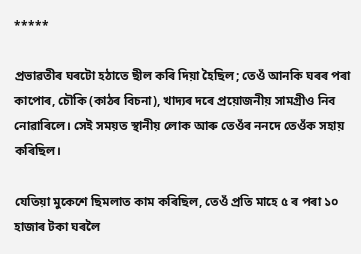*****

প্ৰভাৱতীৰ ঘৰটো হঠাতে ছীল কৰি দিয়া হৈছিল; তেওঁ আনকি ঘৰৰ পৰা কাপোৰ, চৌকি (কাঠৰ বিচনা), খাদ্যৰ দৰে প্ৰয়োজনীয় সামগ্ৰীও নিব নোৱাৰিলে। সেই সময়ত স্থানীয় লোক আৰু তেওঁৰ ননদে তেওঁক সহায় কৰিছিল।

যেতিয়া মুকেশে ছিমলাত কাম কৰিছিল, তেওঁ প্ৰতি মাহে ৫ ৰ পৰা ১০ হাজাৰ টকা ঘৰলৈ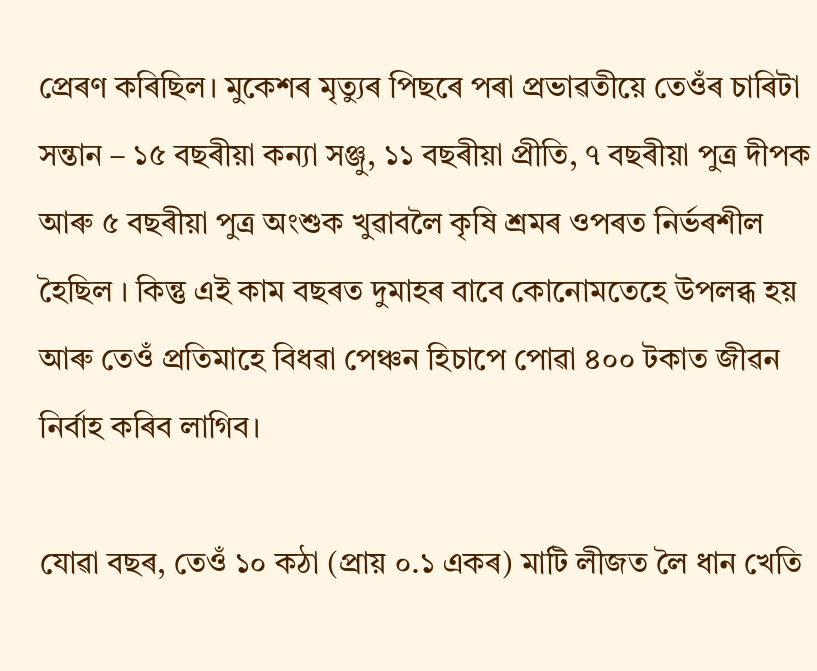প্ৰেৰণ কৰিছিল। মুকেশৰ মৃত্যুৰ পিছৰে পৰা প্ৰভাৱতীয়ে তেওঁৰ চাৰিটা সন্তান – ১৫ বছৰীয়া কন্যা সঞ্জু, ১১ বছৰীয়া প্ৰীতি, ৭ বছৰীয়া পুত্ৰ দীপক আৰু ৫ বছৰীয়া পুত্ৰ অংশুক খুৱাবলৈ কৃষি শ্ৰমৰ ওপৰত নিৰ্ভৰশীল হৈছিল । কিন্তু এই কাম বছৰত দুমাহৰ বাবে কোনোমতেহে উপলব্ধ হয় আৰু তেওঁ প্ৰতিমাহে বিধৱা পেঞ্চন হিচাপে পোৱা ৪০০ টকাত জীৱন নিৰ্বাহ কৰিব লাগিব।

যোৱা বছৰ, তেওঁ ১০ কঠা (প্ৰায় ০.১ একৰ) মাটি লীজত লৈ ধান খেতি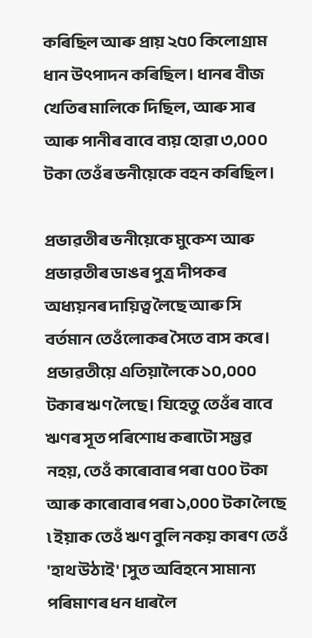কৰিছিল আৰু প্ৰায় ২৫০ কিলোগ্ৰাম ধান উৎপাদন কৰিছিল। ধানৰ বীজ খেতিৰ মালিকে দিছিল, আৰু সাৰ আৰু পানীৰ বাবে ব্যয় হোৱা ৩,০০০ টকা তেওঁৰ ভনীয়েকে বহন কৰিছিল।

প্ৰভাৱতীৰ ভনীয়েকে মুকেশ আৰু প্ৰভাৱতীৰ ডাঙৰ পুত্ৰ দীপকৰ অধ্যয়নৰ দায়িত্ব লৈছে আৰু সি বৰ্তমান তেওঁলোকৰ সৈতে বাস কৰে। প্ৰভাৱতীয়ে এতিয়ালৈকে ১০,০০০ টকাৰ ঋণ লৈছে। যিহেতু তেওঁৰ বাবে  ঋণৰ সূত পৰিশোধ কৰাটো সম্ভৱ নহয়, তেওঁ কাৰোবাৰ পৰা ৫০০ টকা আৰু কাৰোবাৰ পৰা ১,০০০ টকা লৈছে ৷ ইয়াক তেওঁ ঋণ বুলি নকয় কাৰণ তেওঁ 'হাথ উঠাই' [সুত অবিহনে সামান্য পৰিমাণৰ ধন ধাৰলৈ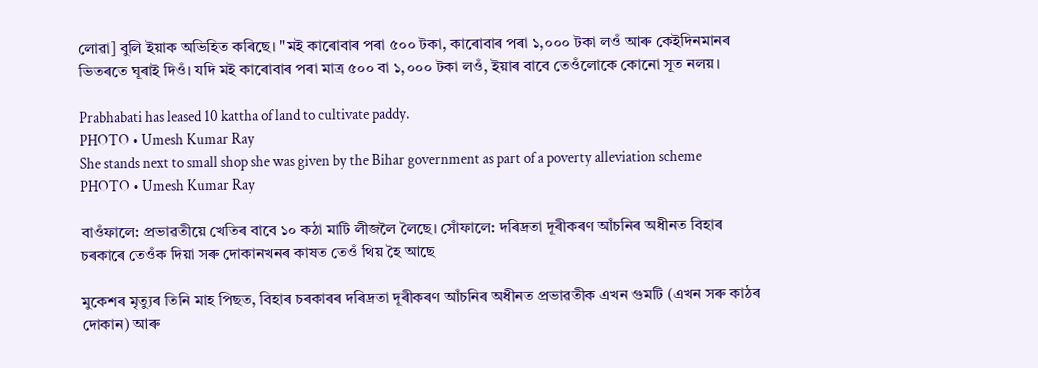লোৱা] বুলি ইয়াক অভিহিত কৰিছে। "মই কাৰোবাৰ পৰা ৫০০ টকা, কাৰোবাৰ পৰা ১,০০০ টকা লওঁ আৰু কেইদিনমানৰ ভিতৰতে ঘূৰাই দিওঁ। যদি মই কাৰোবাৰ পৰা মাত্ৰ ৫০০ বা ১,০০০ টকা লওঁ, ইয়াৰ বাবে তেওঁলোকে কোনো সূত নলয়।

Prabhabati has leased 10 kattha of land to cultivate paddy.
PHOTO • Umesh Kumar Ray
She stands next to small shop she was given by the Bihar government as part of a poverty alleviation scheme
PHOTO • Umesh Kumar Ray

বাওঁফালে: প্ৰভাৱতীয়ে খেতিৰ বাবে ১০ কঠা মাটি লীজলৈ লৈছে। সোঁফালে: দৰিদ্ৰতা দূৰীকৰণ আঁচনিৰ অধীনত বিহাৰ চৰকাৰে তেওঁক দিয়া সৰু দোকানখনৰ কাষত তেওঁ থিয় হৈ আছে

মুকেশৰ মৃত্যুৰ তিনি মাহ পিছত, বিহাৰ চৰকাৰৰ দৰিদ্ৰতা দূৰীকৰণ আঁচনিৰ অধীনত প্ৰভাৱতীক এখন গুমটি (এখন সৰু কাঠৰ দোকান) আৰু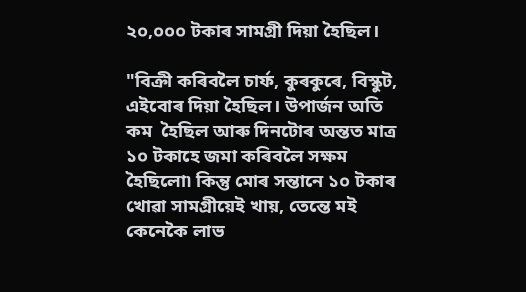২০,০০০ টকাৰ সামগ্ৰী দিয়া হৈছিল।

"বিক্ৰী কৰিবলৈ চাৰ্ফ, কুৰকুৰে, বিস্কুট, এইবোৰ দিয়া হৈছিল। উপাৰ্জন অতি  কম  হৈছিল আৰু দিনটোৰ অন্তত মাত্ৰ ১০ টকাহে জমা কৰিবলৈ সক্ষম হৈছিলো৷ কিন্তু মোৰ সন্তানে ১০ টকাৰ খোৱা সামগ্ৰীয়েই খায়, তেন্তে মই কেনেকৈ লাভ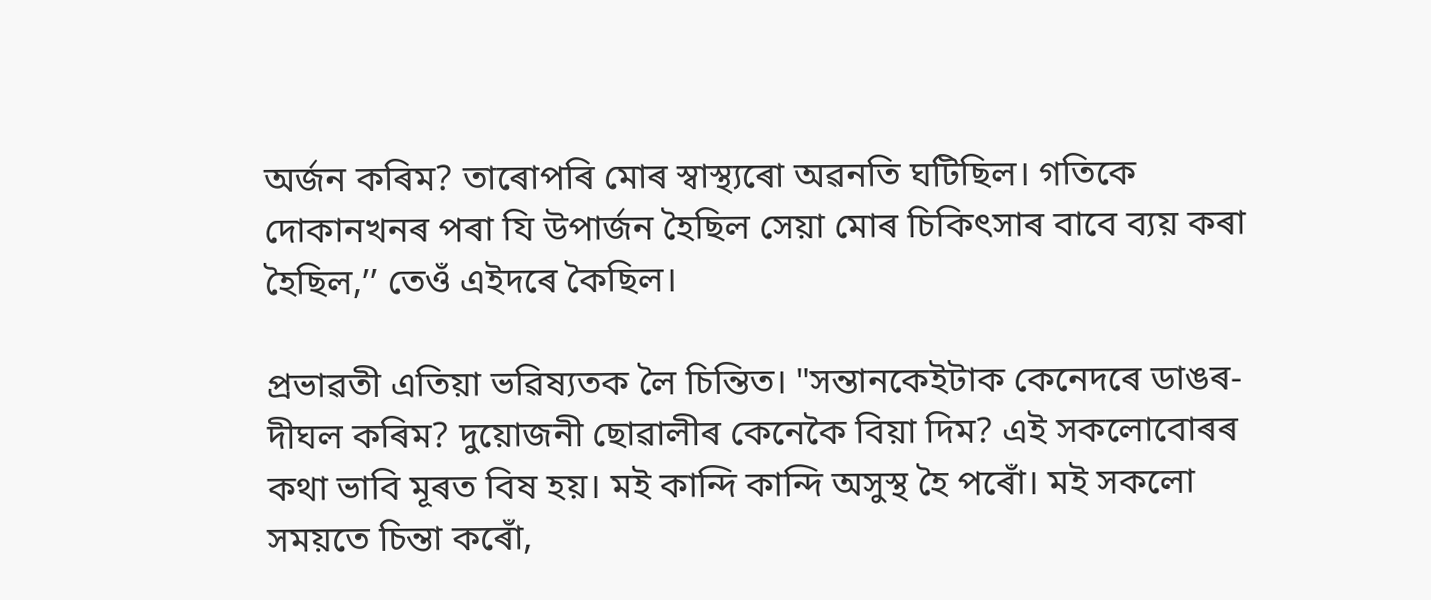অৰ্জন কৰিম? তাৰোপৰি মোৰ স্বাস্থ্যৰো অৱনতি ঘটিছিল। গতিকে দোকানখনৰ পৰা যি উপাৰ্জন হৈছিল সেয়া মোৰ চিকিৎসাৰ বাবে ব্যয় কৰা হৈছিল,’’ তেওঁ এইদৰে কৈছিল।

প্ৰভাৱতী এতিয়া ভৱিষ্যতক লৈ চিন্তিত। "সন্তানকেইটাক কেনেদৰে ডাঙৰ-দীঘল কৰিম? দুয়োজনী ছোৱালীৰ কেনেকৈ বিয়া দিম? এই সকলোবোৰৰ কথা ভাবি মূৰত বিষ হয়। মই কান্দি কান্দি অসুস্থ হৈ পৰোঁ। মই সকলো সময়তে চিন্তা কৰোঁ,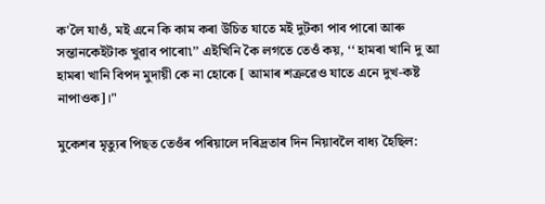ক'লৈ যাওঁ, মই এনে কি কাম কৰা উচিত যাতে মই দুটকা পাব পাৰো আৰু সন্তানকেইটাক খুৱাব পাৰো৷’’ এইখিনি কৈ লগতে তেওঁ কয়, ‘‘ হামৰা খানি দু আ হামৰা খানি বিপদ মুদায়ী কে না হোকে [ আমাৰ শত্ৰুৱেও যাতে এনে দুখ-কষ্ট নাপাওক]।"

মুকেশৰ মৃত্যুৰ পিছত তেওঁৰ পৰিয়ালে দৰিদ্ৰতাৰ দিন নিয়াবলৈ বাধ্য হৈছিল: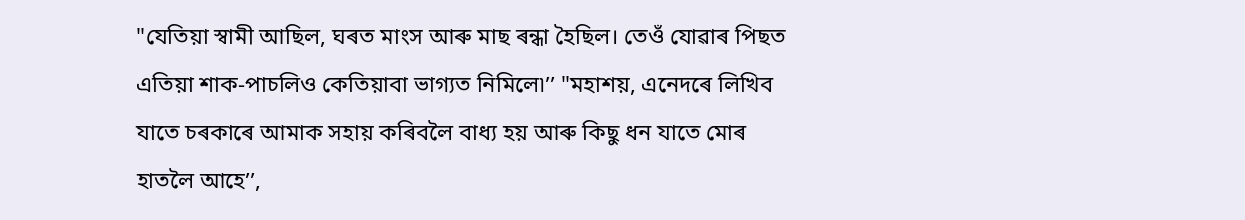"যেতিয়া স্বামী আছিল, ঘৰত মাংস আৰু মাছ ৰন্ধা হৈছিল। তেওঁ যোৱাৰ পিছত এতিয়া শাক-পাচলিও কেতিয়াবা ভাগ্যত নিমিলে৷’’ "মহাশয়, এনেদৰে লিখিব যাতে চৰকাৰে আমাক সহায় কৰিবলৈ বাধ্য হয় আৰু কিছু ধন যাতে মোৰ হাতলৈ আহে’’,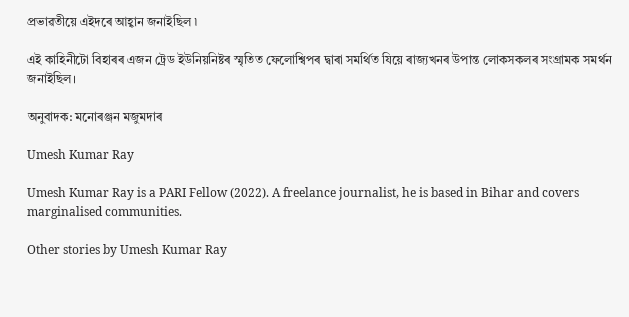প্ৰভাৱতীয়ে এইদৰে আহ্বান জনাইছিল ৷

এই কাহিনীটো বিহাৰৰ এজন ট্ৰেড ইউনিয়নিষ্টৰ স্মৃতিত ফেলোশ্বিপৰ দ্বাৰা সমৰ্থিত যিয়ে ৰাজ্যখনৰ উপান্ত লোকসকলৰ সংগ্ৰামক সমৰ্থন জনাইছিল।

অনুবাদক: মনোৰঞ্জন মজুমদাৰ

Umesh Kumar Ray

Umesh Kumar Ray is a PARI Fellow (2022). A freelance journalist, he is based in Bihar and covers marginalised communities.

Other stories by Umesh Kumar Ray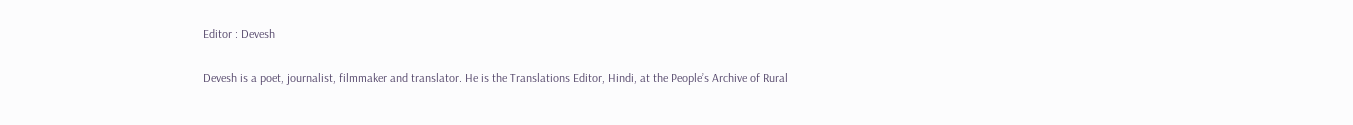Editor : Devesh

Devesh is a poet, journalist, filmmaker and translator. He is the Translations Editor, Hindi, at the People’s Archive of Rural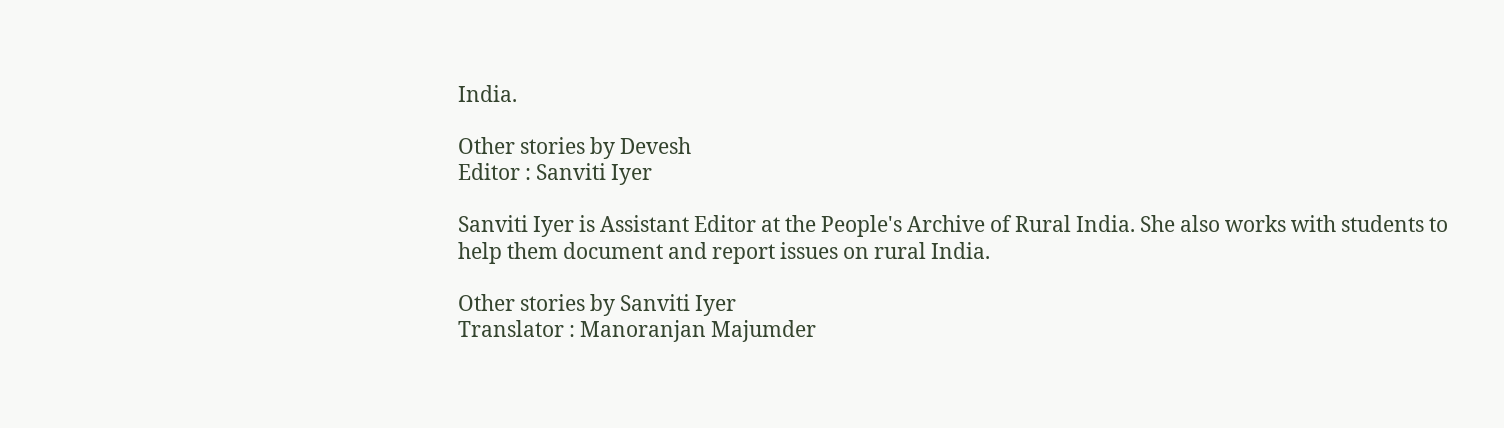India.

Other stories by Devesh
Editor : Sanviti Iyer

Sanviti Iyer is Assistant Editor at the People's Archive of Rural India. She also works with students to help them document and report issues on rural India.

Other stories by Sanviti Iyer
Translator : Manoranjan Majumder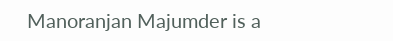Manoranjan Majumder is a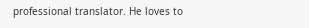professional translator. He loves to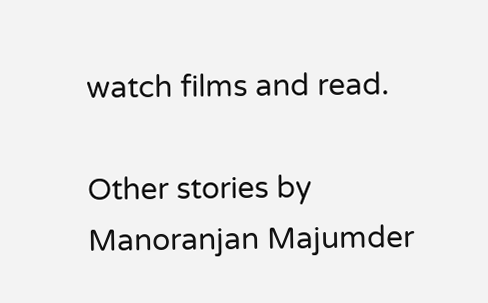watch films and read.

Other stories by Manoranjan Majumder